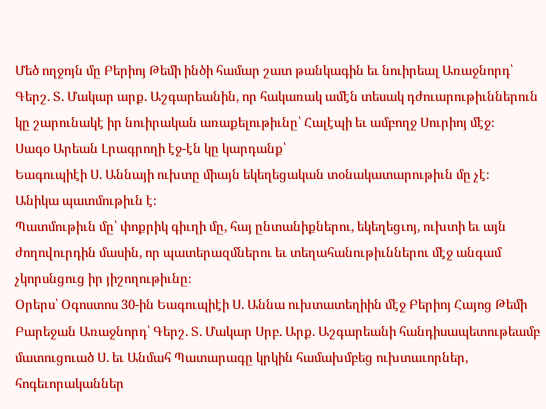Մեծ ողջոյն մը Բերիոյ Թեմի ինծի համար շատ թանկագին եւ նուիրեալ Առաջնորդ՝ Գերշ. Տ. Մակար արք. Աշգարեանին, որ հակառակ ամէն տեսակ դժուարութիւններուն կը շարունակէ իր նուիրական առաքելութիւնը՝ Հալէպի եւ ամբողջ Սուրիոյ մէջ։
Սագօ Արեան Լրագրողի էջ-էն կը կարդանք՝
Եագուպիէի Ս. Աննայի ուխտը միայն եկեղեցական տօնակատարութիւն մը չէ։
Անիկա պատմութիւն է։
Պատմութիւն մը՝ փոքրիկ գիւղի մը, հայ ընտանիքներու, եկեղեցւոյ, ուխտի եւ այն ժողովուրդին մասին, որ պատերազմներու եւ տեղահանութիւններու մէջ անգամ չկորսնցուց իր յիշողութիւնը։
Օրերս՝ Օգոստոս 30-ին Եագուպիէի Ս. Աննա ուխտատեղիին մէջ Բերիոյ Հայոց Թեմի Բարեջան Առաջնորդ՝ Գերշ. Տ. Մակար Սրբ. Արք. Աշգարեանի հանդիսապետութեամբ մատուցուած Ս. եւ Անմահ Պատարագը կրկին համախմբեց ուխտաւորներ, հոգեւորականներ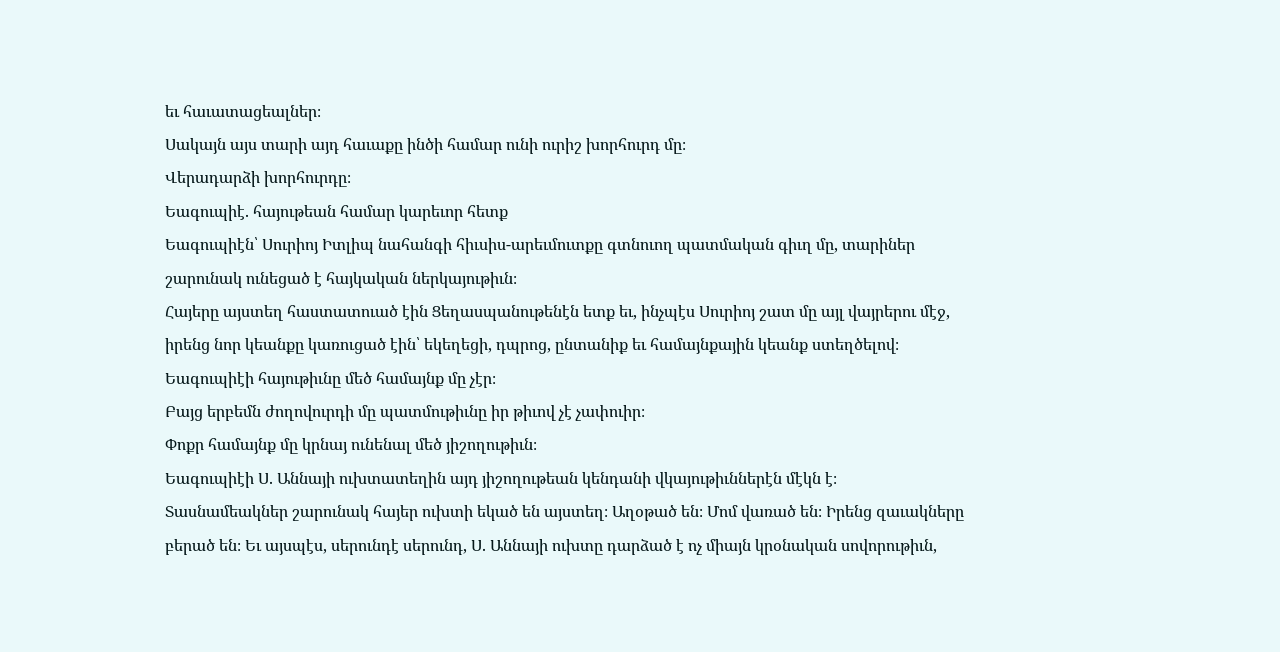եւ հաւատացեալներ։
Սակայն այս տարի այդ հաւաքը ինծի համար ունի ուրիշ խորհուրդ մը։
Վերադարձի խորհուրդը։
Եագուպիէ. հայութեան համար կարեւոր հետք
Եագուպիէն՝ Սուրիոյ Իտլիպ նահանգի հիւսիս-արեւմուտքը գտնուող պատմական գիւղ մը, տարիներ շարունակ ունեցած է հայկական ներկայութիւն։
Հայերը այստեղ հաստատուած էին Ցեղասպանութենէն ետք եւ, ինչպէս Սուրիոյ շատ մը այլ վայրերու մէջ, իրենց նոր կեանքը կառուցած էին՝ եկեղեցի, դպրոց, ընտանիք եւ համայնքային կեանք ստեղծելով։
Եագուպիէի հայութիւնը մեծ համայնք մը չէր։
Բայց երբեմն ժողովուրդի մը պատմութիւնը իր թիւով չէ չափուիր։
Փոքր համայնք մը կրնայ ունենալ մեծ յիշողութիւն։
Եագուպիէի Ս. Աննայի ուխտատեղին այդ յիշողութեան կենդանի վկայութիւններէն մէկն է։
Տասնամեակներ շարունակ հայեր ուխտի եկած են այստեղ։ Աղօթած են։ Մոմ վառած են։ Իրենց զաւակները բերած են։ Եւ այսպէս, սերունդէ սերունդ, Ս. Աննայի ուխտը դարձած է ոչ միայն կրօնական սովորութիւն,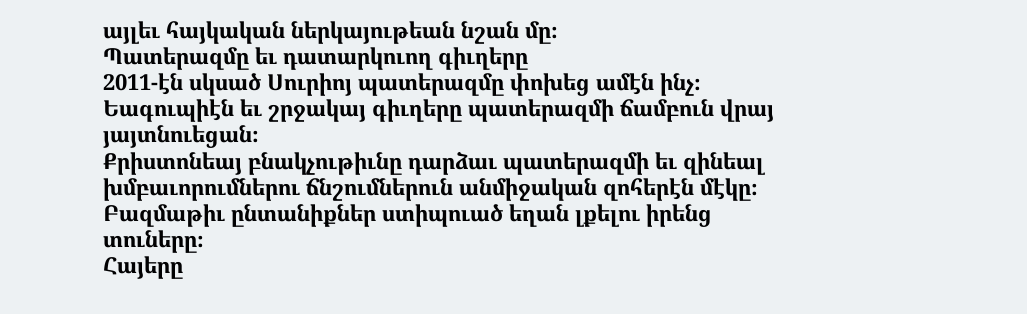այլեւ հայկական ներկայութեան նշան մը։
Պատերազմը եւ դատարկուող գիւղերը
2011-էն սկսած Սուրիոյ պատերազմը փոխեց ամէն ինչ։
Եագուպիէն եւ շրջակայ գիւղերը պատերազմի ճամբուն վրայ յայտնուեցան։
Քրիստոնեայ բնակչութիւնը դարձաւ պատերազմի եւ զինեալ խմբաւորումներու ճնշումներուն անմիջական զոհերէն մէկը։ Բազմաթիւ ընտանիքներ ստիպուած եղան լքելու իրենց տուները։
Հայերը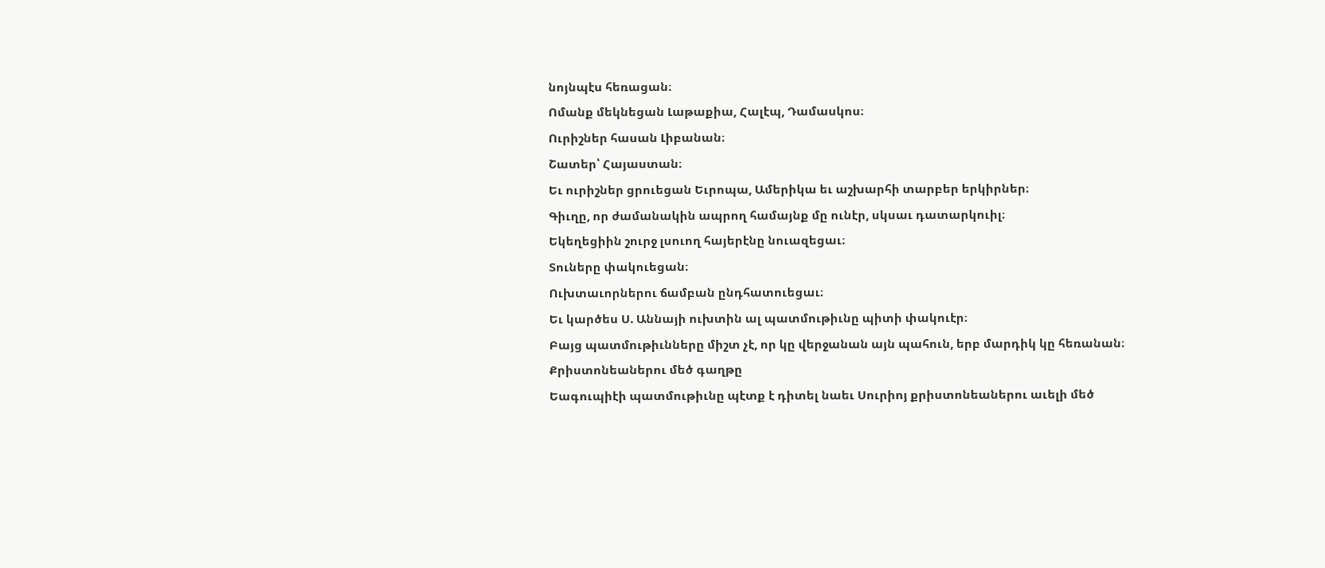նոյնպէս հեռացան։
Ոմանք մեկնեցան Լաթաքիա, Հալէպ, Դամասկոս։
Ուրիշներ հասան Լիբանան։
Շատեր՝ Հայաստան։
Եւ ուրիշներ ցրուեցան Եւրոպա, Ամերիկա եւ աշխարհի տարբեր երկիրներ։
Գիւղը, որ ժամանակին ապրող համայնք մը ունէր, սկսաւ դատարկուիլ։
Եկեղեցիին շուրջ լսուող հայերէնը նուազեցաւ։
Տուները փակուեցան։
Ուխտաւորներու ճամբան ընդհատուեցաւ։
Եւ կարծես Ս. Աննայի ուխտին ալ պատմութիւնը պիտի փակուէր։
Բայց պատմութիւնները միշտ չէ, որ կը վերջանան այն պահուն, երբ մարդիկ կը հեռանան։
Քրիստոնեաներու մեծ գաղթը
Եագուպիէի պատմութիւնը պէտք է դիտել նաեւ Սուրիոյ քրիստոնեաներու աւելի մեծ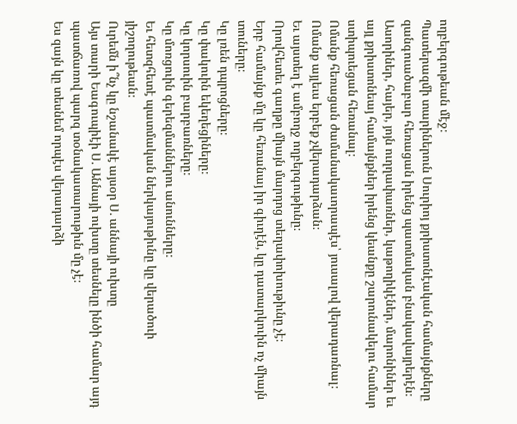ողբերգութեան մէջ։
Պատերազմի տարիներուն Սուրիոյ քրիստոնէական համայնքները զանգուածաբար հեռացան իրենց պատմական բնակավայրերէն։
Ասորիներ, հայեր, յոյն ուղղափառներ, կաթողիկէներ, մարոնիներ եւ այլ քրիստոնեայ համայնքներ իրենց կեանքը շարունակելու համար ստիպուեցան հեռանալ։
Ոմանք հեռացան ժամանակաւորապէս՝ յուսալով վերադառնալ։
Ոմանք այլեւս երբեք չվերադարձան։
Եւ այստեղ է ամբողջ ողբերգութիւնը։
Որովհետեւ գաղթը միայն մարդոց տեղափոխութիւնը չէ։
Երբ համայնք մը կը հեռանայ իր գիւղէն, կը դատարկուին ոչ միայն տուները։
Կը լռեն դպրոցները։
Կը փակուին եկեղեցիները։
Կը կորսուին բարբառները։
Կը մոռցուին գերեզմաններու անունները։
Եւ հետզհետէ պատմական ներկայութիւնը կը վերածուի յիշողութեան։
Ուրեմն ի՞նչ կը նշանակէ այսօր Ս. աննայի ուխտը
Այս տարի Եագուպիէի Ս. Աննայի ուխտը տեսնելը ինծի համար այդ պատճառով պարզ տօնակատարութիւն մը չէ։
Ես զայն կը տեսնեմ որպէս վերադարձի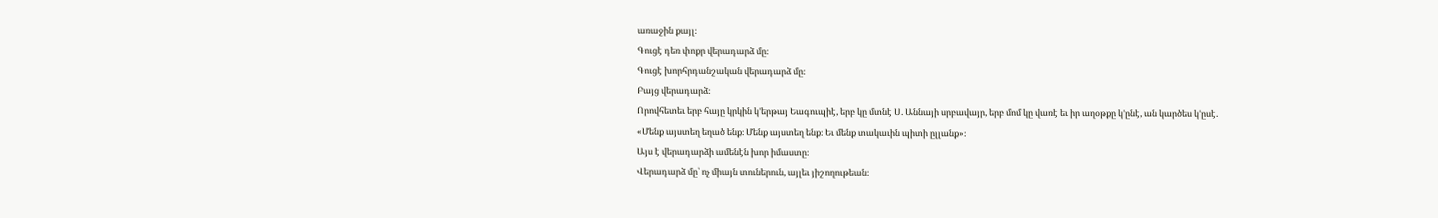առաջին քայլ։
Գուցէ դեռ փոքր վերադարձ մը։
Գուցէ խորհրդանշական վերադարձ մը։
Բայց վերադարձ։
Որովհետեւ երբ հայը կրկին կ'երթայ Եագուպիէ, երբ կը մտնէ Ս. Աննայի սրբավայր, երբ մոմ կը վառէ եւ իր աղօթքը կ'ընէ, ան կարծես կ'ըսէ.
«Մենք այստեղ եղած ենք։ Մենք այստեղ ենք։ Եւ մենք տակաւին պիտի ըլլանք»։
Այս է վերադարձի ամենէն խոր իմաստը։
Վերադարձ մը՝ ոչ միայն տուներուն, այլեւ յիշողութեան։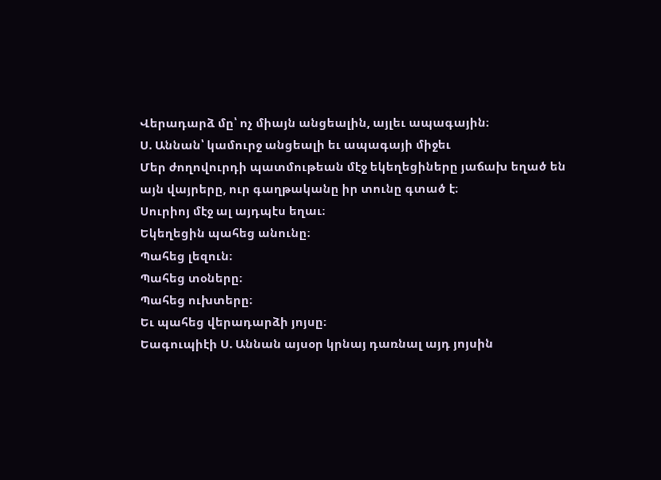Վերադարձ մը՝ ոչ միայն անցեալին, այլեւ ապագային։
Ս. Աննան՝ կամուրջ անցեալի եւ ապագայի միջեւ
Մեր ժողովուրդի պատմութեան մէջ եկեղեցիները յաճախ եղած են այն վայրերը, ուր գաղթականը իր տունը գտած է։
Սուրիոյ մէջ ալ այդպէս եղաւ։
Եկեղեցին պահեց անունը։
Պահեց լեզուն։
Պահեց տօները։
Պահեց ուխտերը։
Եւ պահեց վերադարձի յոյսը։
Եագուպիէի Ս. Աննան այսօր կրնայ դառնալ այդ յոյսին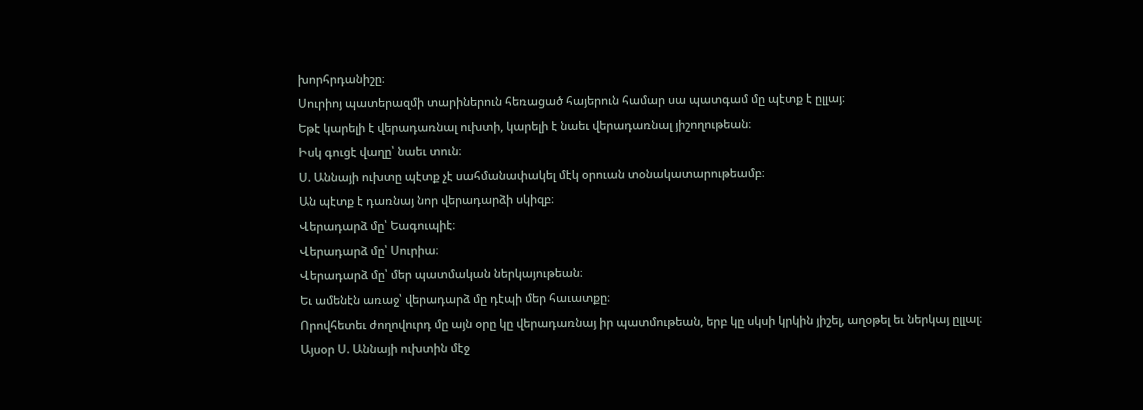խորհրդանիշը։
Սուրիոյ պատերազմի տարիներուն հեռացած հայերուն համար սա պատգամ մը պէտք է ըլլայ։
Եթէ կարելի է վերադառնալ ուխտի, կարելի է նաեւ վերադառնալ յիշողութեան։
Իսկ գուցէ վաղը՝ նաեւ տուն։
Ս. Աննայի ուխտը պէտք չէ սահմանափակել մէկ օրուան տօնակատարութեամբ։
Ան պէտք է դառնայ նոր վերադարձի սկիզբ։
Վերադարձ մը՝ Եագուպիէ։
Վերադարձ մը՝ Սուրիա։
Վերադարձ մը՝ մեր պատմական ներկայութեան։
Եւ ամենէն առաջ՝ վերադարձ մը դէպի մեր հաւատքը։
Որովհետեւ ժողովուրդ մը այն օրը կը վերադառնայ իր պատմութեան, երբ կը սկսի կրկին յիշել, աղօթել եւ ներկայ ըլլալ։
Այսօր Ս. Աննայի ուխտին մէջ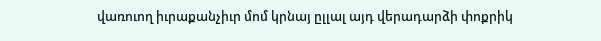վառուող իւրաքանչիւր մոմ կրնայ ըլլալ այդ վերադարձի փոքրիկ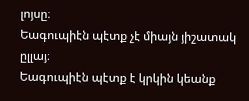լոյսը։
Եագուպիէն պէտք չէ միայն յիշատակ ըլլայ։
Եագուպիէն պէտք է կրկին կեանք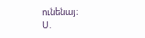ունենայ։
Ս.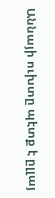Աննայի ուխտը պէտք է ըլլայ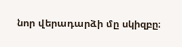նոր վերադարձի մը սկիզբը։